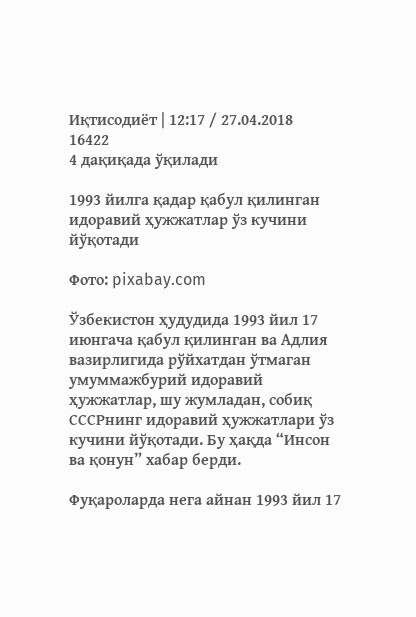Иқтисодиёт | 12:17 / 27.04.2018
16422
4 дақиқада ўқилади

1993 йилга қадар қабул қилинган идоравий ҳужжатлар ўз кучини йўқотади

Фото: pixabay.com

Ўзбекистон ҳудудида 1993 йил 17 июнгача қабул қилинган ва Адлия вазирлигида рўйхатдан ўтмаган умуммажбурий идоравий ҳужжатлар, шу жумладан, собиқ СССРнинг идоравий ҳужжатлари ўз кучини йўқотади. Бу ҳақда “Инсон ва қонун” хабар берди.

Фуқароларда нега айнан 1993 йил 17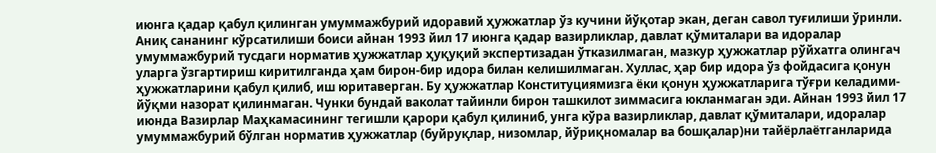июнга қадар қабул қилинган умуммажбурий идоравий ҳужжатлар ўз кучини йўқотар экан, деган савол туғилиши ўринли. Аниқ сананинг кўрсатилиши боиси айнан 1993 йил 17 июнга қадар вазирликлар, давлат қўмиталари ва идоралар умуммажбурий тусдаги норматив ҳужжатлар ҳуқуқий экспертизадан ўтказилмаган, мазкур ҳужжатлар рўйхатга олингач уларга ўзгартириш киритилганда ҳам бирон-бир идора билан келишилмаган. Хуллас, ҳар бир идора ўз фойдасига қонун ҳужжатларини қабул қилиб, иш юритаверган. Бу ҳужжатлар Конституциямизга ёки қонун ҳужжатларига тўғри келадими-йўқми назорат қилинмаган. Чунки бундай ваколат тайинли бирон ташкилот зиммасига юкланмаган эди. Айнан 1993 йил 17 июнда Вазирлар Маҳкамасининг тегишли қарори қабул қилиниб, унга кўра вазирликлар, давлат қўмиталари, идоралар умуммажбурий бўлган норматив ҳужжатлар (буйруқлар, низомлар, йўриқномалар ва бошқалар)ни тайёрлаётганларида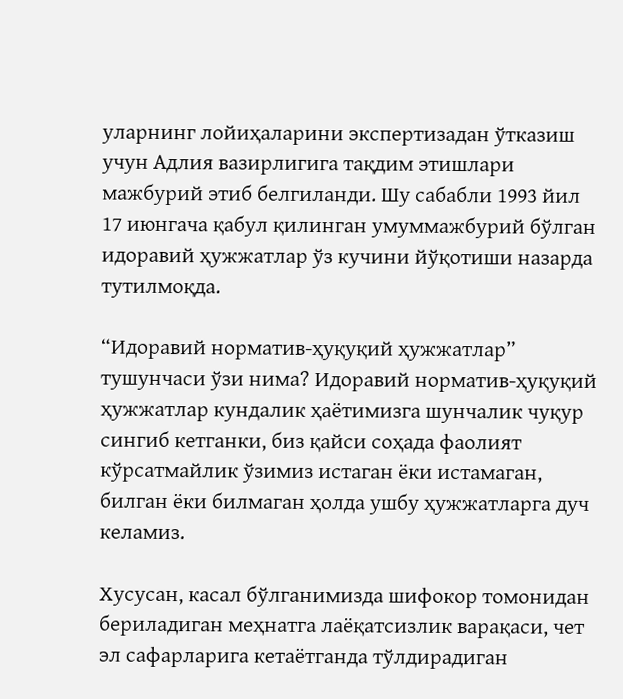уларнинг лойиҳаларини экспертизадан ўтказиш учун Адлия вазирлигига тақдим этишлари  мажбурий этиб белгиланди. Шу сабабли 1993 йил 17 июнгача қабул қилинган умуммажбурий бўлган идоравий ҳужжатлар ўз кучини йўқотиши назарда тутилмоқда.

“Идоравий норматив-ҳуқуқий ҳужжатлар” тушунчаси ўзи нима? Идоравий норматив-ҳуқуқий ҳужжатлар кундалик ҳаётимизга шунчалик чуқур сингиб кетганки, биз қайси соҳада фаолият кўрсатмайлик ўзимиз истаган ёки истамаган, билган ёки билмаган ҳолда ушбу ҳужжатларга дуч келамиз.

Хусусан, касал бўлганимизда шифокор томонидан бериладиган меҳнатга лаёқатсизлик варақаси, чет эл сафарларига кетаётганда тўлдирадиган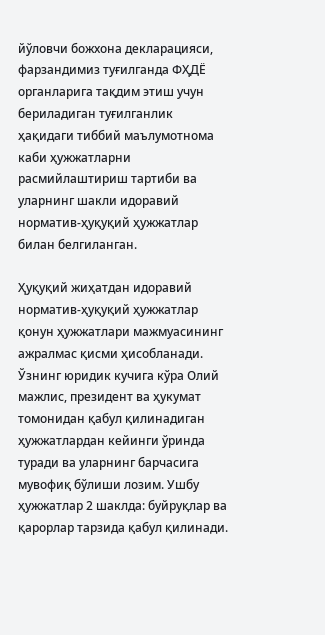йўловчи божхона декларацияси, фарзандимиз туғилганда ФҲДЁ органларига тақдим этиш учун бериладиган туғилганлик ҳақидаги тиббий маълумотнома каби ҳужжатларни расмийлаштириш тартиби ва уларнинг шакли идоравий норматив-ҳуқуқий ҳужжатлар билан белгиланган.

Ҳуқуқий жиҳатдан идоравий норматив-ҳуқуқий ҳужжатлар қонун ҳужжатлари мажмуасининг ажралмас қисми ҳисобланади. Ўзнинг юридик кучига кўра Олий мажлис, президент ва ҳукумат томонидан қабул қилинадиган ҳужжатлардан кейинги ўринда туради ва уларнинг барчасига мувофиқ бўлиши лозим. Ушбу ҳужжатлар 2 шаклда: буйруқлар ва қарорлар тарзида қабул қилинади.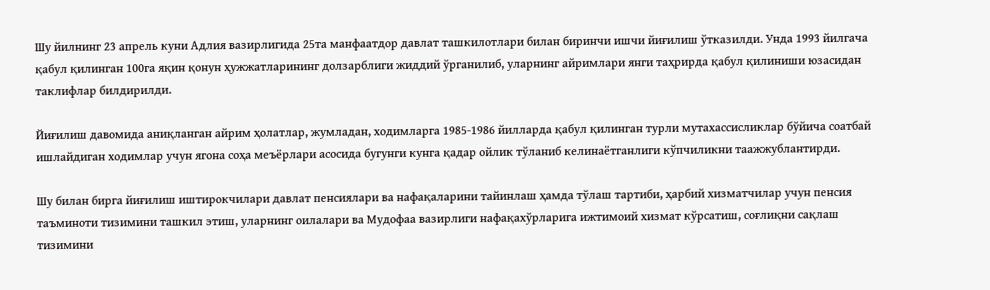Шу йилнинг 23 апрель куни Адлия вазирлигида 25та манфаатдор давлат ташкилотлари билан биринчи ишчи йиғилиш ўтказилди. Унда 1993 йилгача қабул қилинган 100га яқин қонун ҳужжатларининг долзарблиги жиддий ўрганилиб, уларнинг айримлари янги таҳрирда қабул қилиниши юзасидан таклифлар билдирилди.

Йиғилиш давомида аниқланган айрим ҳолатлар, жумладан, ходимларга 1985-1986 йилларда қабул қилинган турли мутахассисликлар бўйича соатбай ишлайдиган ходимлар учун ягона соҳа меъёрлари асосида бугунги кунга қадар ойлик тўланиб келинаётганлиги кўпчиликни таажжублантирди.

Шу билан бирга йиғилиш иштирокчилари давлат пенсиялари ва нафақаларини тайинлаш ҳамда тўлаш тартиби, ҳарбий хизматчилар учун пенсия таъминоти тизимини ташкил этиш, уларнинг оилалари ва Мудофаа вазирлиги нафақахўрларига ижтимоий хизмат кўрсатиш, соғлиқни сақлаш тизимини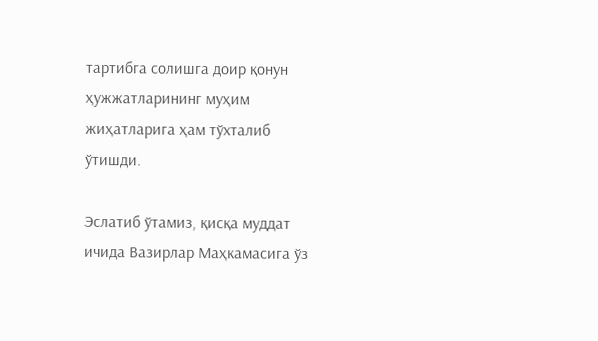тартибга солишга доир қонун ҳужжатларининг муҳим жиҳатларига ҳам тўхталиб ўтишди.

Эслатиб ўтамиз, қисқа муддат ичида Вазирлар Маҳкамасига ўз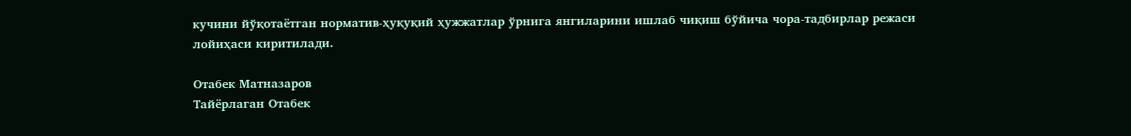кучини йўқотаётган норматив-ҳуқуқий ҳужжатлар ўрнига янгиларини ишлаб чиқиш бўйича чора-тадбирлар режаси лойиҳаси киритилади.

Отабек Матназаров
Тайёрлаган Отабек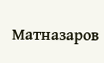Матназаров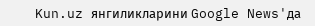Kun.uz янгиликларини Google News'да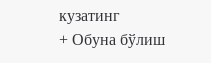кузатинг
+ Обуна бўлиш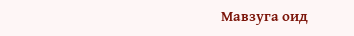Мавзуга оид